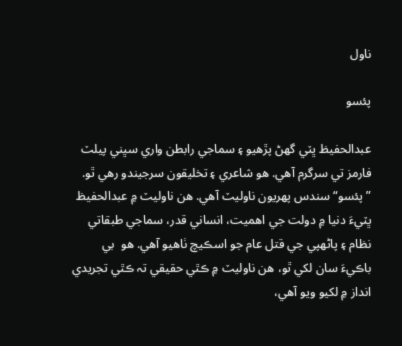ناول

پئسو

عبدالحفيظ ڀٽي گهڻ پڙھيو ۽ سماجي رابطن واري سڀني پيلٽ فارمز تي سرگرم آھي. ھو شاعري ۽ تخليقون سرجيندو رھي ٿو. ”پئسو“ سندس پھريون ناوليٽ آهي. هن ناوليٽ ۾ عبدالحفيظ ڀٽيءَ دنيا ۾ دولت جي اهميت، انساني قدر، سماجي طبقاتي نظام ۽ پاڻھپي جي قتل عام جو اسڪيچ ٺاهيو آهي. ھو  بي باڪيءَ سان لکي ٿو، هن ناوليٽ ۾ ڪٿي حقيقي تہ ڪٿي تجريدي انداز ۾ لکيو ويو آهي،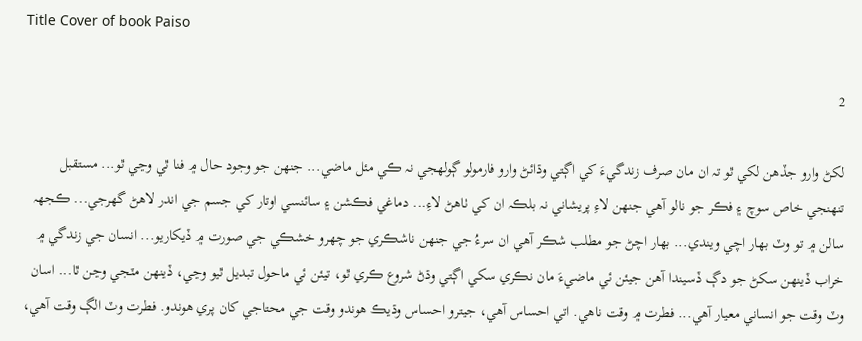Title Cover of book Paiso

2

لکڻ وارو جڏھن لکي ٿو تہ ان مان صرف زندگيءَ کي اڳتي وڌائڻ وارو فارمولو ڳولھجي نہ ڪي مئل ماضي... جنھن جو وجود حال ۾ فنا ٿي وڃي ٿو... مستقبل تنھنجي خاص سوچ ۽ فڪر جو نالو آھي جنھن لاءِ پريشاني نہ بلڪہ ان کي ٺاھڻ لاءِ... دماغي فڪشن ۽ سائنسي اوتار کي جسم جي اندر لاھڻ گهرجي... ڪجهہ سالن ۾ تو وٽ بھار اچي ويندي... بھار اچڻ جو مطلب شڪر آھي ان سرءُ جي جنھن ناشڪري جو چھرو خشڪي جي صورت ۾ ڏيکاريو... انسان جي زندگي ۾ خراب ڏينھن سکڻ جو دڳ ڏسيندا آھن جيئن ئي ماضيءَ مان نڪري سکي اڳتي وڌڻ شروع ڪري ٿو، تيئن ئي ماحول تبديل ٿيو وڃي، ڏينھن مٽجي وڃن ٿا... اسان وٽ وقت جو انساني معيار آھي... فطرت ۾ وقت ناھي. اتي احساس آھي، جيترو احساس وڌيڪ ھوندو وقت جي محتاجي کان پري ھوندو. فطرت وٽ الڳ وقت آھي،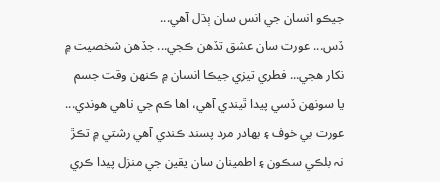جيڪو انسان جي انس سان ٻڌل آھي...
ڏس... عورت سان عشق تڏھن ڪجي... جڏھن شخصيت ۾ نکار ھجي... فطري تيزي جيڪا انسان ۾ ڪنھن وقت جسم يا سونھن ڏسي پيدا ٿيندي آھي، اھا ڪم جي ناھي ھوندي... عورت بي خوف ۽ بھادر مرد پسند ڪندي آھي رشتي ۾ تڪڙ نہ بلڪي سڪون ۽ اطمينان سان يقين جي منزل پيدا ڪري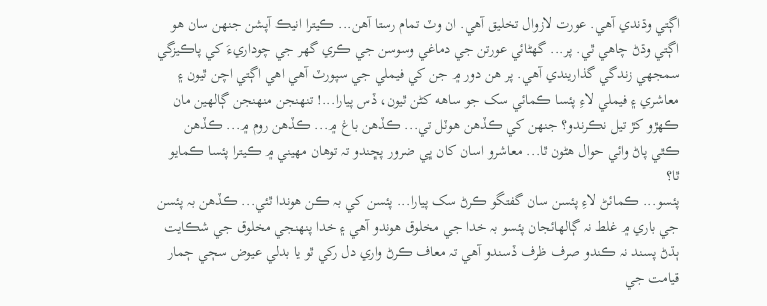اڳتي وڌندي آھي. عورت لازوال تخليق آھي. ان وٽ تمام رستا آھن... ڪيترا انيڪ آپشن جنھن سان ھو اڳتي وڌڻ چاھي ٿي. پر... گهڻائي عورتن جي دماغي وسوسن جي ڪري گهر جي چوداريءَ کي پاڪيزگي سمجهي زندگي گذاريندي آھي. پر ھن دور ۾ جن کي فيملي جي سپورٽ آھي اھي اڳتي اچن ٿيون ۽ معاشري ۽ فيملي لاءِ پئسا ڪمائي سک جو ساھه کڻن ٿيون، ڏس پيارا...! تنھنجن منھنجن ڳالھين مان ڪھڙو کڙ تيل نڪرندو؟ جنھن کي ڪڏھن ھوٽل تي... ڪڏھن باغ ۾... ڪڏھن روم ۾... ڪڏھن ڪٿي پاڻ وائي حوال ھڻون ٿا... معاشرو اسان کان ڀي ضرور پڇندو تہ توھان مھيني ۾ ڪيترا پئسا ڪمايو ٿا؟
پئسو... ڪمائڻ لاءِ پئسن سان گفتگو ڪرڻ سک پيارا... پئسن کي بہ ڪن ھوندا ٿئي... ڪڏھن بہ پئسن جي باري ۾ غلط نہ ڳالھائجان پئسو بہ خدا جي مخلوق ھوندو آھي ۽ خدا پنھنجي مخلوق جي شڪايت ٻڌڻ پسند نہ ڪندو صرف ظرف ڏسندو آھي تہ معاف ڪرڻ واري دل رکي ٿو يا بدلي عيوض سڄي ڄمار قيامت جي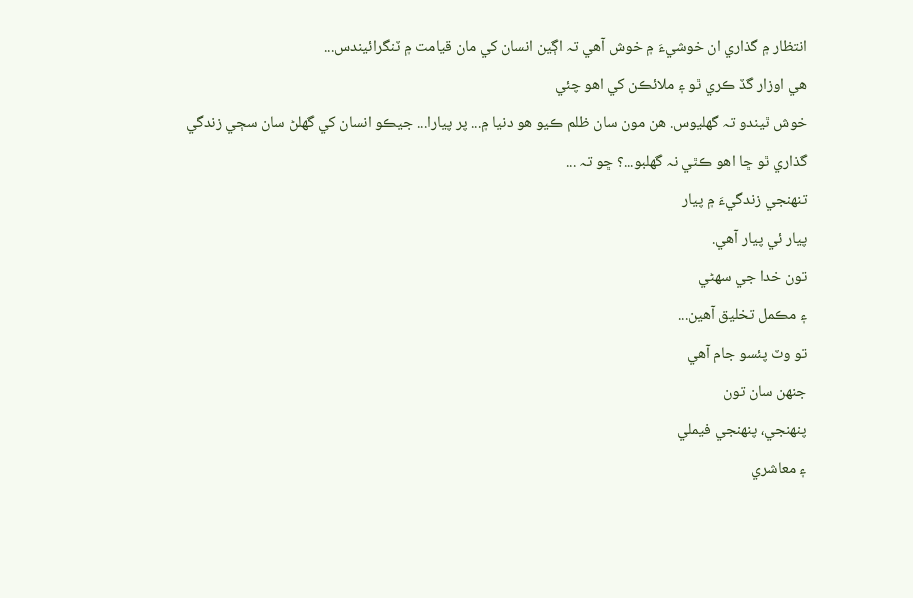انتظار ۾ گذاري ان خوشيءَ ۾ خوش آھي تہ اڳين انسان کي مان قيامت ۾ ٽنگرائيندس...
ھي اوزار گڏ ڪري ٿو ۽ ملائڪن کي اھو چئي
خوش ٿيندو تہ گهليوس. ھن مون سان ظلم ڪيو ھو دنيا ۾... پر پيارا... جيڪو انسان کي گهلڻ سان سڄي زندگي گذاري ٿو ڇا اھو ڪٿي نہ گهلبو...؟ ڇو تہ ...
تنھنجي زندگيءَ ۾ پيار
پيار ئي پيار آھي.
تون خدا جي سھڻي
۽ مڪمل تخليق آھين...
تو وٽ پئسو جام آھي
جنھن سان تون
پنھنجي، پنھنجي فيملي
۽ معاشري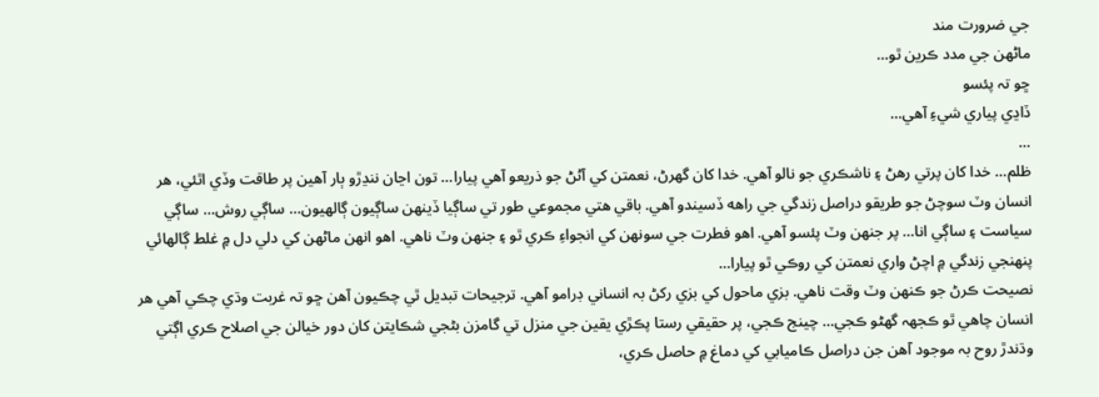جي ضرورت مند
ماڻھن جي مدد ڪرين ٿو...
ڇو تہ پئسو
ڏاڍي پياري شيءِ آھي...
...
ظلم... خدا کان پرتي رھڻ ۽ ناشڪري جو نالو آھي. خدا کان گهرڻ، نعمتن کي آڻڻ جو ذريعو آھي پيارا... تون اڃان ننڍڙو ٻار آھين پر طاقت وڏي اٿئي، ھر انسان وٽ سوچڻ جو طريقو دراصل زندگي جي راھه ڏسيندو آھي. باقي ھتي مجموعي طور تي ساڳيا ڏينھن ساڳيون ڳالھيون... ساڳي روش... ساڳي سياست ۽ ساڳي انا... پر جنھن وٽ پئسو آھي. اھو فطرت جي سونھن کي انجواءِ ڪري ٿو ۽ جنھن وٽ ناھي. اھو انھن ماڻھن کي دلي دل ۾ غلط ڳالھائي پنھنجي زندگي ۾ اچڻ واري نعمتن کي روڪي ٿو پيارا...
نصيحت ڪرڻ جو ڪنھن وٽ وقت ناھي. بزي ماحول کي بزي رکڻ بہ انساني ڊرامو آھي. ترجيحات تبديل ٿي چڪيون آھن ڇو تہ غربت وڌي چڪي آھي ھر انسان چاھي ٿو ڪجهہ گهڻو ڪجي... چينج ڪجي، پر حقيقي رستا پڪڙي يقين جي منزل تي گامزن بڻجي شڪايتن کان دور خيالن جي اصلاح ڪري اڳتي وڌندڙ روح بہ موجود آھن جن دراصل ڪاميابي کي دماغ ۾ حاصل ڪري،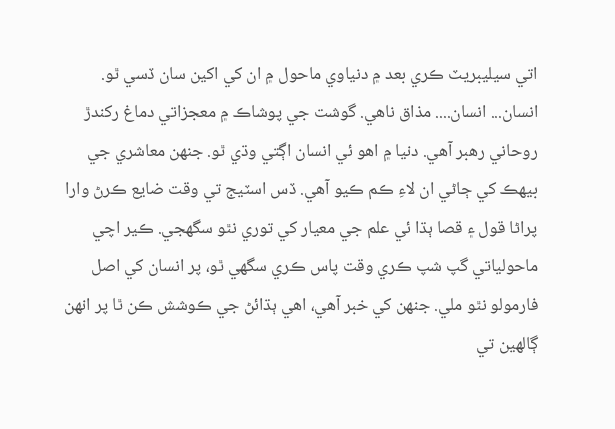اتي سيليبريٽ ڪري بعد ۾ دنياوي ماحول ۾ ان کي اکين سان ڏسي ٿو. انسان... انسان.... مذاق ناھي. گوشت جي پوشاڪ ۾ معجزاتي دماغ رکندڙ روحاني رھبر آھي. دنيا ۾ اھو ئي انسان اڳتي وڌي ٿو. جنھن معاشري جي بيھڪ کي ڄاڻي ان لاءِ ڪم ڪيو آھي. ڏس اسٽيج تي وقت ضايع ڪرڻ وارا پراڻا قول ۽ قصا ٻڌا ئي علم جي معيار کي توري نٿو سگهجي. ڪير اچي ماحولياتي گپ شپ ڪري وقت پاس ڪري سگهي ٿو، پر انسان کي اصل فارمولو نٿو ملي. جنھن کي خبر آھي، اھي ٻڌائڻ جي ڪوشش ڪن ٿا پر انھن ڳالھين تي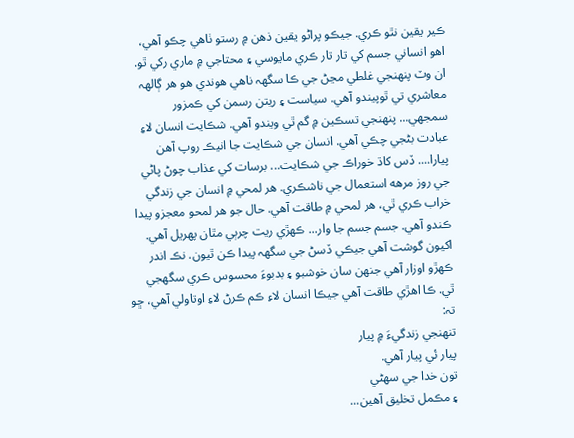ڪير يقين نٿو ڪري. جيڪو پراڻو يقين ذھن ۾ رستو ٺاھي چڪو آھي، اھو انساني جسم کي تار تار ڪري مايوسي ۽ محتاجي ۾ ماري رکي ٿو. ان وٽ پنھنجي غلطي مڃڻ جي ڪا سگهہ ناھي ھوندي ھو ھر ڳالھہ معاشري تي ٿوپيندو آھي. سياست ۽ ريتن رسمن کي ڪمزور سمجهي... پنھنجي تسڪين ۾ گم ٿي ويندو آھي. شڪايت انسان لاءِ عبادت بڻجي چڪي آھي. انسان جي شڪايت جا انيڪ روپ آھن پيارا.... ڏس کاڌ خوراڪ جي شڪايت... برسات کي عذاب چوڻ پاڻي جي روز مرھه استعمال جي ناشڪري. ھر لمحي ۾ انسان جي زندگي خراب ڪري ٿي، ھر لمحي ۾ طاقت آھي. حال جو ھر لمحو معجزو پيدا ڪندو آھي. جسم جسم جا وار... ڪھڙي ريت چرٻي مٿان پھريل آھي. اکيون گوشت آھي جيڪي ڏسڻ جي سگهہ پيدا ڪن ٿيون. نڪ اندر ڪھڙو اوزار آھي جنھن سان خوشبو ۽ بدبوءَ محسوس ڪري سگهجي ٿي. ڪا اھڙي طاقت آھي جيڪا انسان لاءِ ڪم ڪرڻ لاءِ اوتاولي آھي، ڇو تہ:
تنھنجي زندگيءَ ۾ پيار
پيار ئي پيار آھي.
تون خدا جي سھڻي
۽ مڪمل تخليق آھين...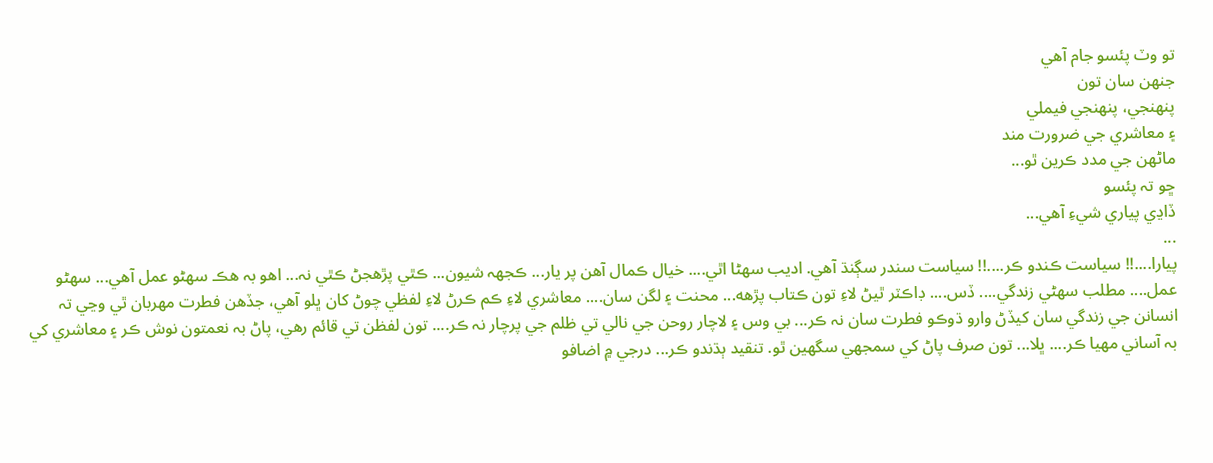تو وٽ پئسو جام آھي
جنھن سان تون
پنھنجي، پنھنجي فيملي
۽ معاشري جي ضرورت مند
ماڻھن جي مدد ڪرين ٿو...
ڇو تہ پئسو
ڏاڍي پياري شيءِ آھي...
...
پيارا....!! سياست ڪندو ڪر....!! سياست سندر سڳنڌ آھي. اديب سھڻا اٿي.... خيال ڪمال آھن پر يار... ڪجهہ شيون... ڪٿي پڙھجڻ ڪٿي نہ... اھو بہ ھڪ سھڻو عمل آھي... سھڻو عمل.... مطلب سھڻي زندگي.... ڏس.... ڊاڪٽر ٿيڻ لاءِ تون ڪتاب پڙھه... محنت ۽ لگن سان.... معاشري لاءِ ڪم ڪرڻ لاءِ لفظي چوڻ کان ڀلو آھي، جڏھن فطرت مھربان ٿي وڃي تہ انسانن جي زندگي سان کيڏڻ وارو ڌوڪو فطرت سان نہ ڪر... بي وس ۽ لاچار روحن جي نالي تي ظلم جي پرچار نہ ڪر.... تون لفظن تي قائم رھي، پاڻ بہ نعمتون نوش ڪر ۽ معاشري کي بہ آساني مھيا ڪر.... ڀلا... تون صرف پاڻ کي سمجهي سگهين ٿو. تنقيد ٻڌندو ڪر... درجي ۾ اضافو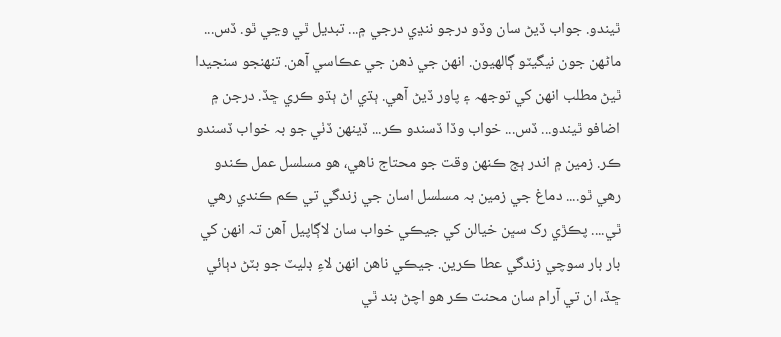ٿيندو. جواب ڏيڻ سان وڏو درجو ننڍي درجي ۾... تبديل ٿي وڃي ٿو. ڏس... ماڻھن جون نيگيٽو ڳالھيون. انھن جي ذھن جي عڪاسي آھن. تنھنجو سنجيدا ٿيڻ مطلب انھن کي توجھہ ۽ پاور ڏيڻ آھي. ٻڌي اڻ ٻڌو ڪري ڇڏ. درجن ۾ اضافو ٿيندو... ڏس... خواب وڏا ڏسندو ڪر... ڏينھن ڏٺي جو بہ خواب ڏسندو ڪر. زمين ۾ اندر ٻج ڪنھن وقت جو محتاج ناھي، ھو مسلسل عمل ڪندو رھي ٿو.... دماغ جي زمين بہ مسلسل اسان جي زندگي تي ڪم ڪندي رھي ٿي.... پڪڙي رک سڀن خيالن کي جيڪي خواب سان لاڳاپيل آھن تہ انھن کي بار بار سوچي زندگي عطا ڪرين. جيڪي ناھن انھن لاءِ ڊليٽ جو بٽڻ دٻائي ڇڏ، ان تي آرام سان محنت ڪر ھو اچڻ بند ٿي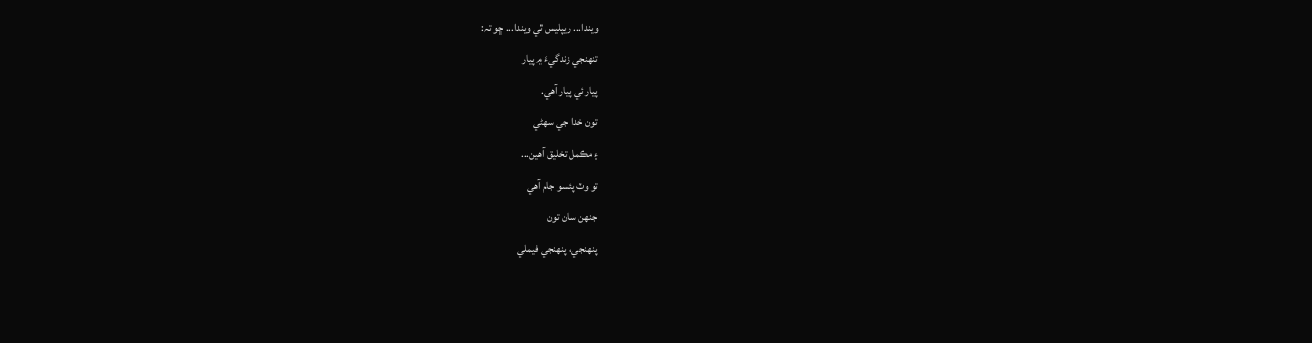ويندا... ريپليس ٿي ويندا... ڇو تہ:
تنھنجي زندگيءَ ۾ پيار
پيار ئي پيار آھي.
تون خدا جي سھڻي
۽ مڪمل تخليق آھين...
تو وٽ پئسو جام آھي
جنھن سان تون
پنھنجي، پنھنجي فيملي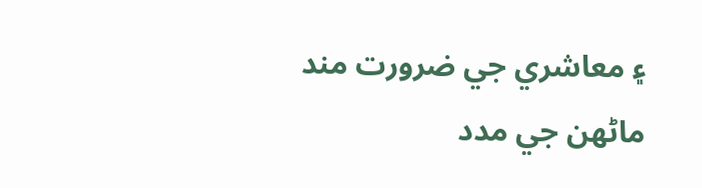۽ معاشري جي ضرورت مند
ماڻھن جي مدد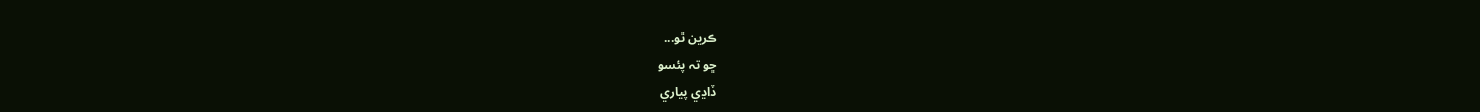ڪرين ٿو...
ڇو تہ پئسو
ڏاڍي پياري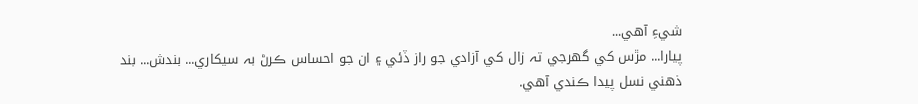شيءِ آھي...
پيارا... مڙس کي گهرجي تہ زال کي آزادي جو راز ڏئي ۽ ان جو احساس ڪرڻ بہ سيکاري... بندش... بند ذھني نسل پيدا ڪندي آھي.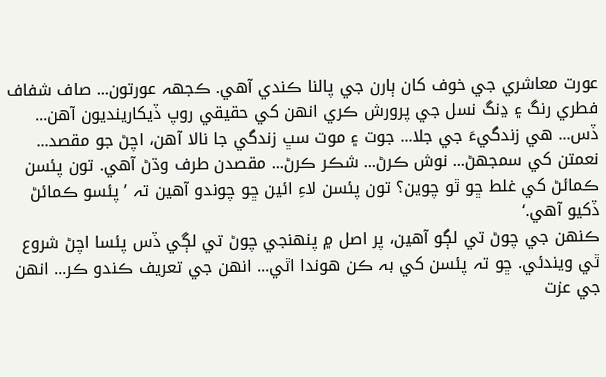عورت معاشري جي خوف کان ٻارن جي پالنا ڪندي آھي. ڪجهہ عورتون... صاف شفاف فطري رنگ ۽ ڍنگ نسل جي پرورش ڪري انھن کي حقيقي روپ ڏيکارينديون آھن... ڏس... ھي زندگيءَ جي جلا... جوت ۽ موت سڀ زندگي جا نالا آھن، اچڻ جو مقصد... نعمتن کي سمجهڻ... نوش ڪرڻ... شڪر ڪرڻ... مقصدن طرف وڌڻ آھي. تون پئسن ڪمائڻ کي غلط ڇو ٿو چوين؟ تون پئسن لاءِ ائين ڇو چوندو آھين تہ ’پئسو ڪمائڻ ڏکيو آھي.‘
ڪنھن جي چوڻ تي لڳو آھين، پر اصل ۾ پنھنجي چوڻ تي لڳي ڏس پئسا اچڻ شروع ٿي ويندئي. ڇو تہ پئسن کي بہ ڪن ھوندا اٿي... انھن جي تعريف ڪندو ڪر... انھن جي عزت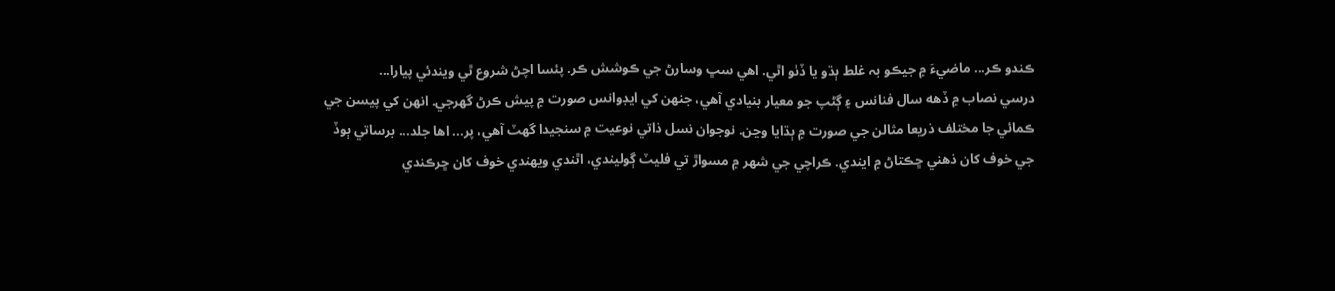ڪندو ڪر... ماضيءَ ۾ جيڪو بہ غلط ٻڌو يا ڏٺو اٿي. اھي سڀ وسارڻ جي ڪوشش ڪر. پئسا اچڻ شروع ٿي ويندئي پيارا...
درسي نصاب ۾ ڏھه سال فنانس ۽ ڳڻپ جو معيار بنيادي آھي، جنھن کي ايڊوانس صورت ۾ پيش ڪرڻ گهرجي. انھن کي پيسن جي ڪمائي جا مختلف ذريعا مثالن جي صورت ۾ ٻڌايا وڃن. نوجوان نسل ذاتي نوعيت ۾ سنجيدا گهٽ آھي، پر... اھا جلد... برساتي ٻوڏ جي خوف کان ذھني ڇڪتاڻ ۾ ايندي. ڪراچي جي شھر ۾ مسواڙ تي فليٽ ڳوليندي، اٿندي ويھندي خوف کان ڇرڪندي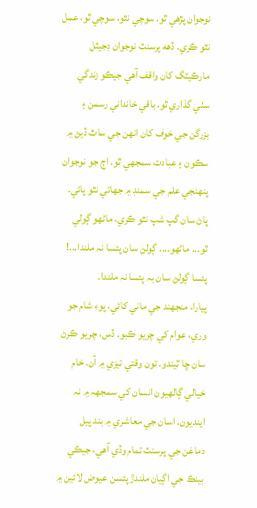نوجوان پڙھي ٿو. سوچي نٿو، سوچي ٿو، عمل نٿو ڪري. ڏھه پرسنٽ نوجوان ڊجيٽل مارڪيٽگ کان واقف آھي جيڪو زندگي سٺي گذاري ٿو. باقي خانداني رسمن ۽ بزرگن جي خوف کان انھن جي ساٿ ڏيڻ ۾ سڪون ۽ عبادت سمجهي ٿو. اڄ جو نوجوان پنھنجي علم جي سمنڊ ۾ جهاتي نٿو پائي. پاڻ سان گپ شپ نٿو ڪري، ماڻھو ڳولي ٿو... ماڻھو.... ڳولڻ سان پئسا نہ ملندا...! پئسا ڳولڻ سان بہ پئسا نہ ملندا.
پيارا، منجهند جي ماني کائي، پوءِ شام جو وري، عوام کي چريو ڪبو. ڏس، چريو ڪرڻ سان ڇا ٿيندو. تون وقتي تيزي ۾ آن. خام خيالي ڳالھيون انسان کي سمجهہ ۾ نہ اينديون. اسان جي معاشري ۾ بند پيل دماغن جي پرسنٽ تمام وڏي آھي، جيڪي بينڪ جي اڳيان ملندڙ پئسن عيوض لائين ۾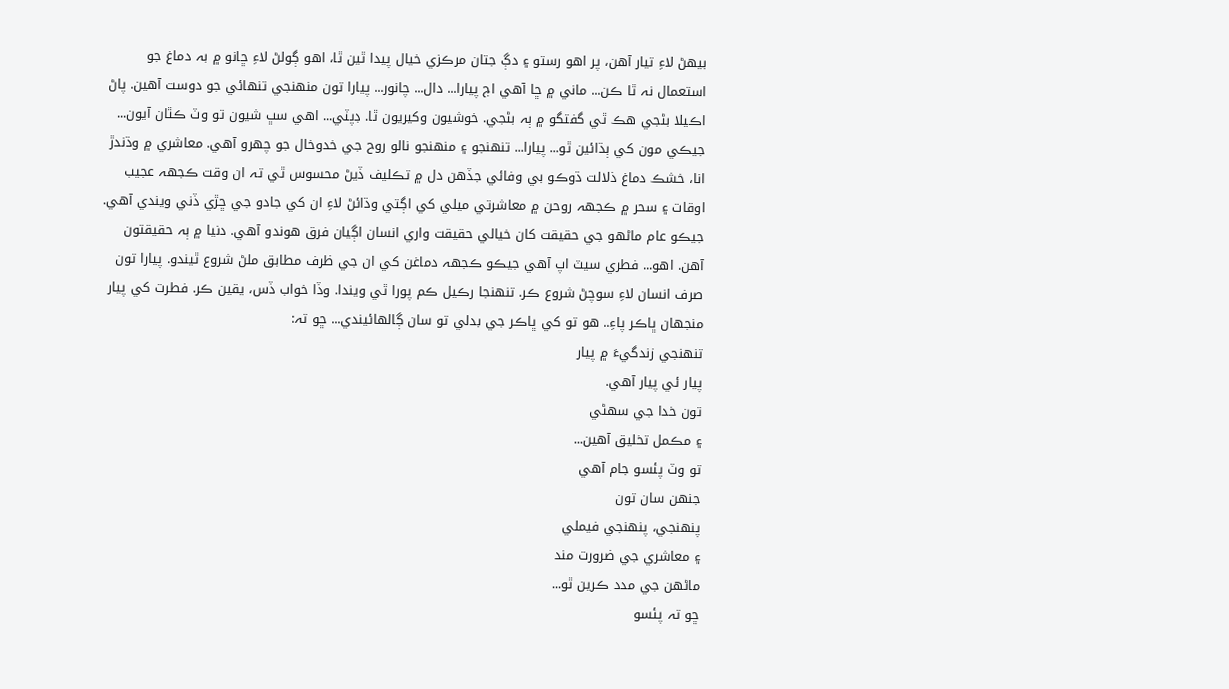بيھڻ لاءِ تيار آھن، پر اھو رستو ۽ دڳ جتان مرڪزي خيال پيدا ٿين ٿا، اھو ڳولڻ لاءِ ڇانو ۾ بہ دماغ جو استعمال نہ ٿا ڪن... ماني ۾ ڇا آھي اڄ پيارا... دال... چانور... پيارا تون منھنجي تنھائي جو دوست آھين. پاڻ اڪيلا بڻجي ھڪ ٿي گفتگو ۾ ٻہ بڻجي. خوشيون وکيريون ٿا. ڊپٽي... اھي سڀ شيون تو وٽ ڪٿان آيون... جيڪي مون کي ٻڌائين ٿو... پيارا... تنھنجو ۽ منھنجو نالو روح جي خدوخال جو چھرو آھي. معاشري ۾ وڌندڙ انا، خشڪ دماغ ذلالت ڌوڪو بي وفائي جڏھن دل ۾ تڪليف ڏيڻ محسوس ٿي تہ ان وقت ڪجهہ عجيب اوقات ۽ سحر ۾ ڪجهہ روحن ۾ معاشرتي ميلي کي اڳتي وڌائڻ لاءِ ان کي جادو جي ڇڙي ڏني ويندي آھي. جيڪو عام ماڻھو جي حقيقت کان خيالي حقيقت واري انسان اڳيان فرق ھوندو آھي. دنيا ۾ ٻہ حقيقتون آھن. اھو... فطري سيٽ اپ آھي جيڪو ڪجهہ دماغن کي ان جي ظرف مطابق ملڻ شروع ٿيندو. پيارا تون صرف انسان لاءِ سوچڻ شروع ڪر. تنھنجا رڪيل ڪم پورا ٿي ويندا. وڏا خواب ڏس، يقين ڪر. فطرت کي پيار منجهان ڀاڪر پاءِ.. ھو تو کي ڀاڪر جي بدلي تو سان ڳالھائيندي... ڇو تہ:
تنھنجي زندگيءَ ۾ پيار
پيار ئي پيار آھي.
تون خدا جي سھڻي
۽ مڪمل تخليق آھين...
تو وٽ پئسو جام آھي
جنھن سان تون
پنھنجي، پنھنجي فيملي
۽ معاشري جي ضرورت مند
ماڻھن جي مدد ڪرين ٿو...
ڇو تہ پئسو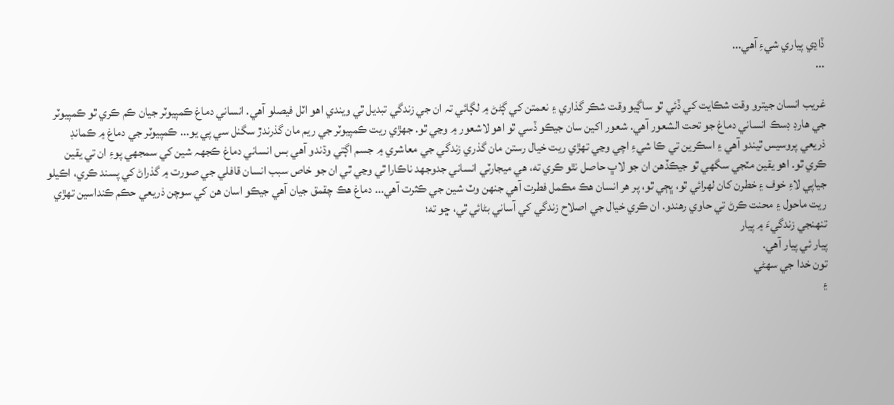ڏاڍي پياري شيءِ آھي...
...

غريب انسان جيترو وقت شڪايت کي ڏئي ٿو ساڳيو وقت شڪر گذاري ۽ نعمتن کي ڳڻڻ ۾ لڳائي تہ ان جي زندگي تبديل ٿي ويندي اھو اٽل فيصلو آھي. انساني دماغ ڪمپيوٽر جيان ڪم ڪري ٿو ڪمپيوٽر جي ھارڊ ڊسڪ انساني دماغ جو تحت الشعور آھي. شعور اکين سان جيڪو ڏسي ٿو اھو لاشعور ۾ وڃي ٿو. جهڙي ريت ڪمپيوٽر جي ريم مان گذرندڙ سگنل سي پي يو... ڪمپيوٽر جي دماغ ۾ ڪمانڊ ذريعي پروسيس ٿيندو آھي ۽ اسڪرين تي ڪا شيءِ اچي وڃي تھڙي ريت خيال رستن مان گذري زندگي جي معاشري ۾ جسم اڳتي وڌندو آھي بس انساني دماغ ڪجهہ شين کي سمجهي پوءِ ان تي يقين ڪري ٿو. اھو يقين مٽجي سگهي ٿو جيڪڏھن ان جو لاڀ حاصل نٿو ڪري ته، ھي ميجارٽي انساني جدوجھد ناڪارا ٿي وڃي ٿي ان جو خاص سبب انسان قافلي جي صورت ۾ گذراڻ کي پسند ڪري، اڪيلو جياپي لاءِ خوف ۽ خطرن کان لھرائي ٿو، ڀڄي ٿو، پر ھر انسان ھڪ مڪمل فطرت آھي جنھن وٽ شين جي ڪثرت آھي... دماغ ھڪ چقمق جيان آھي جيڪو اسان ھن کي سوچن ذريعي حڪم ڪنداسين تھڙي ريت ماحول ۽ محنت ڪرڻ تي حاوي رھندو. ان ڪري خيال جي اصلاح زندگي کي آساني بڻائي ٿي، ڇو ته؛
تنھنجي زندگيءَ ۾ پيار
پيار ئي پيار آھي.
تون خدا جي سھڻي
۽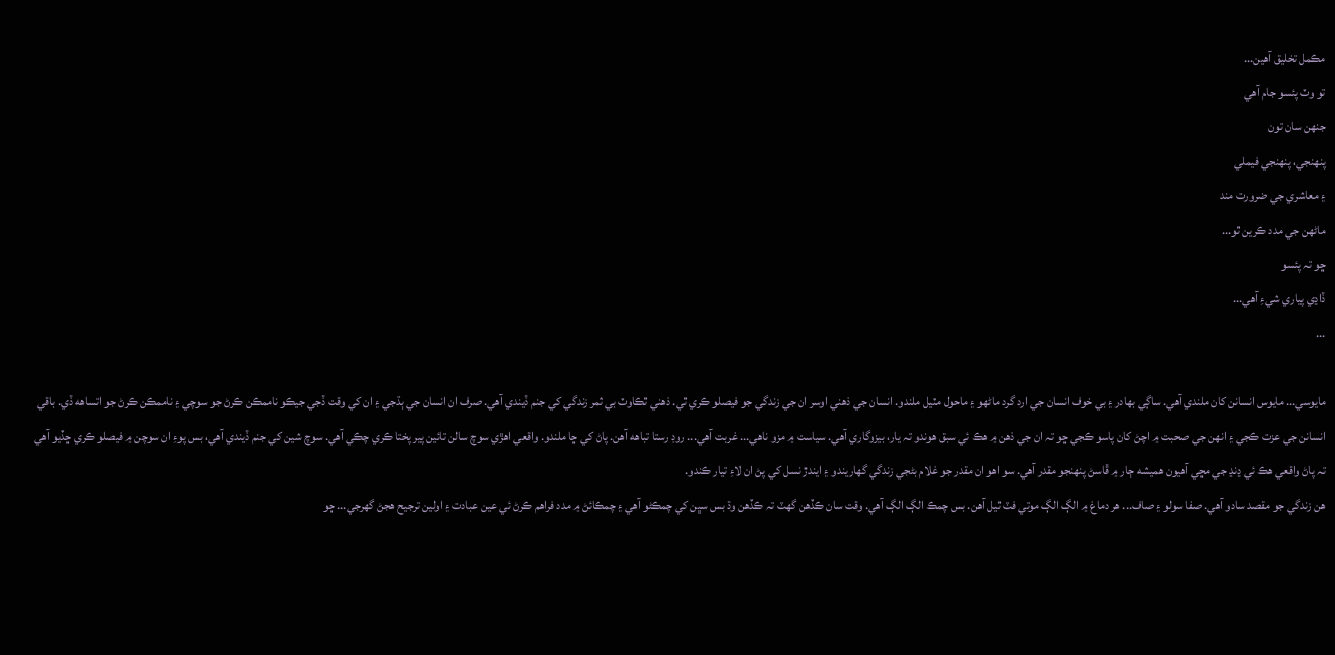مڪمل تخليق آھين...
تو وٽ پئسو جام آھي
جنھن سان تون
پنھنجي، پنھنجي فيملي
۽ معاشري جي ضرورت مند
ماڻھن جي مدد ڪرين ٿو...
ڇو تہ پئسو
ڏاڍي پياري شيءِ آھي...
...

مايوسي... مايوس انسانن کان ملندي آھي. ساڳي بھادر ۽ بي خوف انسان جي ارد گرد ماڻھو ۽ ماحول مٽيل ملندو. انسان جي ذھني اوسر ان جي زندگي جو فيصلو ڪري ٿي. ذھني ٿڪاوٽ بي ثمر زندگي کي جنم ڏيندي آھي. صرف ان انسان جي ٻڌجي ۽ ان کي وقت ڏجي جيڪو ناممڪن ڪرڻ جو سوچي ۽ ناممڪن ڪرڻ جو اتساھه ڏي. باقي انسانن جي عزت ڪجي ۽ انھن جي صحبت ۾ اچڻ کان پاسو ڪجي ڇو تہ ان جي ذھن ۾ ھڪ ئي سبق ھوندو تہ يار، بيزوگاري آھي. سياست ۾ مزو ناھي... غربت آھي... روڊ رستا تباھه آھن. پاڻ کي ڇا ملندو. واقعي اھڙي سوچ سالن تائين پير پختا ڪري چڪي آھي. سوچ شين کي جنم ڏيندي آھي، بس پوءِ ان سوچن ۾ فيصلو ڪري ڇڏيو آھي تہ پاڻ واقعي ھڪ ئي ڍنڍ جي مڇي آھيون ھميشه ڄار ۾ ڦاسڻ پنھنجو مقدر آھي. سو اھو ان مقدر جو غلام بڻجي زندگي گهاريندو ۽ ايندڙ نسل کي پڻ ان لاءِ تيار ڪندو.
ھن زندگي جو مقصد سادو آھي. صفا سولو ۽ صاف... ھر دماغ ۾ الڳ الڳ موتي فٽ ٿيل آھن. بس چمڪ الڳ الڳ آھي. وقت سان ڪڏھن گهٽ تہ ڪڏھن وڌ بس سڀن کي چمڪڻو آھي ۽ چمڪائڻ ۾ مدد فراھم ڪرڻ ئي عين عبادت ۽ اولين ترجيح ھجڻ گهرجي... ڇو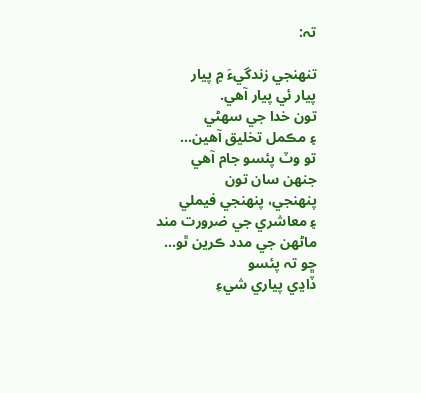تہ:

تنھنجي زندگيءَ ۾ پيار
پيار ئي پيار آھي.
تون خدا جي سھڻي
۽ مڪمل تخليق آھين...
تو وٽ پئسو جام آھي
جنھن سان تون
پنھنجي، پنھنجي فيملي
۽ معاشري جي ضرورت مند
ماڻھن جي مدد ڪرين ٿو...
ڇو تہ پئسو
ڏاڍي پياري شيءِ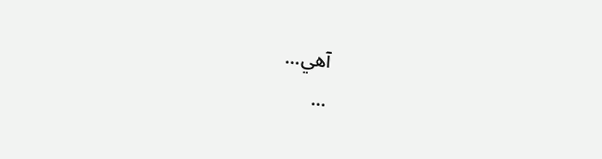آھي...
...